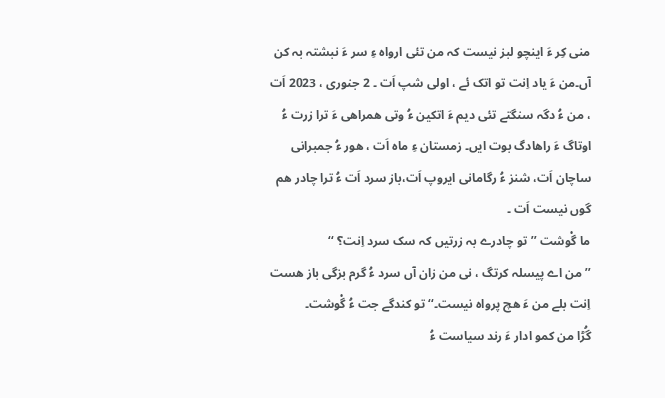منی کِر ءَ اینچو لبز نیست کہ من تئی ارواہ ءِ سر ءَ نبشتہ بہ کن آں۔من ءَ یاد اِنت تو اتک ئے ، اولی شپ اَت ۔ 2 جنوری ، 2023 اَت ، من ءُ دگہ سنگتے تئی دیم ءَ اتکین ءُ وتی ھمراھی ءَ ترا زرت ءُ اوتاگ ءَ راھادگ بوت ایں۔ زمستان ءِ ماہ اَت ، ھور ءُ جمبرانی ساچان اَت، شنز ءُ رگامانی ایروپ اَت،باز سرد اَت ءُ ترا چادر ھم گوں نیست اَت ۔
ما گْوشت ’’ تو چادرے بہ زرتیں کہ سک سرد اِنت؟ ‘‘
’’ من اے پیسلہ کرتگ ، نی من زان آں سرد ءُ گرم بزگی باز ھست اِنت بلے من ءَ ھچ پرواہ نیست۔‘‘ تو کندگے جت ءُ گْوشت۔
گُڑا من کمو ادار ءَ رند سیاست ءُ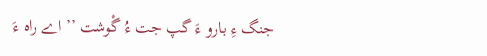جنگ ءِ بارو ءَ گپ جت ءُ گْوشت ’’ اے راہ ءَ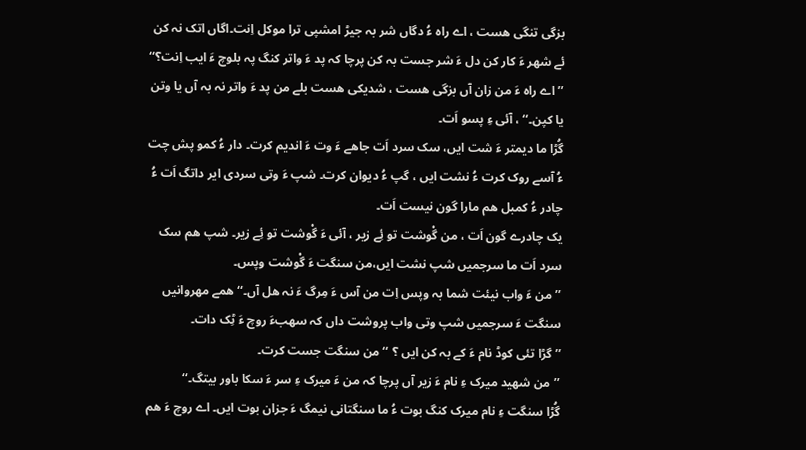بزگی تنگی ھست ، اے راہ ءُ دگاں شر بہ جیڑ امشپی ترا موکل اِنت۔اگاں اتک نہ کن ئے شھر ءَ کار کن دل ءَ شر جست بہ کن پرچا کہ پد ءَ واتر کنگ پہ بلوچ ءَ ایب اِنت؟‘‘
’’ اے راہ ءَ من زان آں بزگی ھست ، شدیکی ھست بلے من پد ءَ واتر نہ بہ آں یا وتن یا کپن۔‘‘ ، آئی ءِ پسو اَت۔
گُڑا ما دیمتر ءَ شت ایں، سک سرد اَت جاھے ءَ وت ءَ اندیم کرت۔ دار ءُ کمو پش چت ءُ آسے روک کرت ءُ نشت ایں ، گپ ءُ دیوان کرت۔ شپ ءَ وتی سردی ایر داتگ اَت ءُ چادر ءُ کمبل ھم مارا گون نیست اَت۔
یک چادرے گون اَت ، من گْوشت تو ئِے زیر ، آئی ءَ گْوشت تو ئِے زیر۔ شپ ھم سک سرد اَت ما سرجمیں شپ نشت ایں،من سنگت ءَ گْوشت وپس۔
’’ من ءَ واب نیئت شما بہ وپس اِت من آس ءَ مِرگ ءَ نہ ھل آں۔‘‘ ھمے مھروانیں سنگت ءَ سرجمیں شپ وتی واب پروشت داں کہ سھبءَ روچ ءَ ٹِک دات۔
’’ گڑا تئی کوڈ نام ءَ کے بہ کن ایں ؟ ‘‘ من سنگت جست کرت۔
’’من شھید میرک ءِ نام ءَ زیر آں پرچا کہ من ءَ میرک ءِ سر ءَ سکا باور بیتگ۔‘‘
گُڑا سنگت ءِ نام میرک کنگ بوت ءُ ما سنگتانی نیمگ ءَ جزان بوت ایں۔ اے روچ ءَ ھم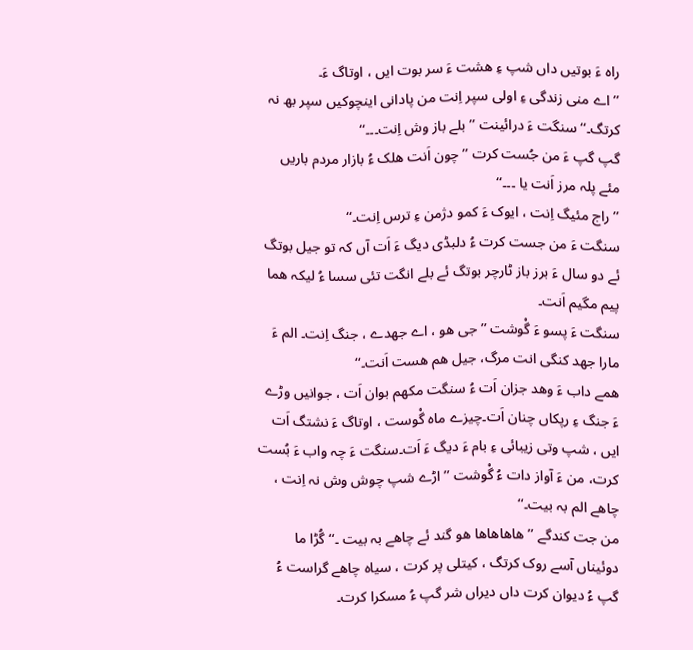راہ ءَ بوتیں داں شپ ءِ ھشت ءَ سر بوت ایں ، اوتاگ ءَ۔
’’ اے منی زندگی ءِ اولی سپر اِنت من پادانی اینچوکیں سپر بھ نہ کرتگ۔‘‘ سنگت ءَ درائینت ’’ بلے باز وش اِنت۔۔۔‘‘
گپ گپ ءَ من جُست کرت ’’ چون اَنت ھلک ءُ بازار مردم باریں مئے پلہ مرز اَنت یا ۔۔۔‘‘
’’ راج مئیگ اِنت ، ایوک ءَ کمو دژمن ءِ ترس اِنت۔‘‘
سنگت ءَ من جست کرت ءُ دلبڈی دیگ ءَ اَت آں کہ تو جیل بوتگ ئے دو سال ءَ برز باز ٹارچر بوتگ ئے بلے انگت تئی سسا ءُ لیکہ ھما پیم مگیم اَنت۔
سنگت ءَ پسو ءَ گْوشت ’’ جی ھو ، اے جھدے ، جنگ اِنت۔ الم ءَ مارا جھد کنگی انت مرگ، جیل ھم ھست اَنت۔‘‘
ھمے داب ءَ وھد جزان اَت ءُ سنگت مکھم بوان اَت ، جوانیں وڑے ءَ جنگ ءِ رپکاں چنان اَت۔چیزے ماہ گْوست ، اوتاگ ءَ نشتگ اَت ایں ، شپ وتی زیبائی ءِ بام ءَ دیگ ءَ اَت۔سنگت ءَ چہ واب ءَ بُست کرت، من ءَ آواز دات ءُ گْوشت ’’ اڑے شپ چوش وش نہ اِنت ، چاھے الم بہ بیت۔‘‘
من جت کندگے ’’ ھاھاھاھا ھو گند ئے چاھے بہ بیت ۔‘‘ گُڑا ما دوئیناں آسے روک کرتگ ، کیتلی پر کرت ، سیاہ چاھے گراست ءُ گپ ءُ دیوان کرت داں دیراں شر گپ ءُ مسکرا کرت۔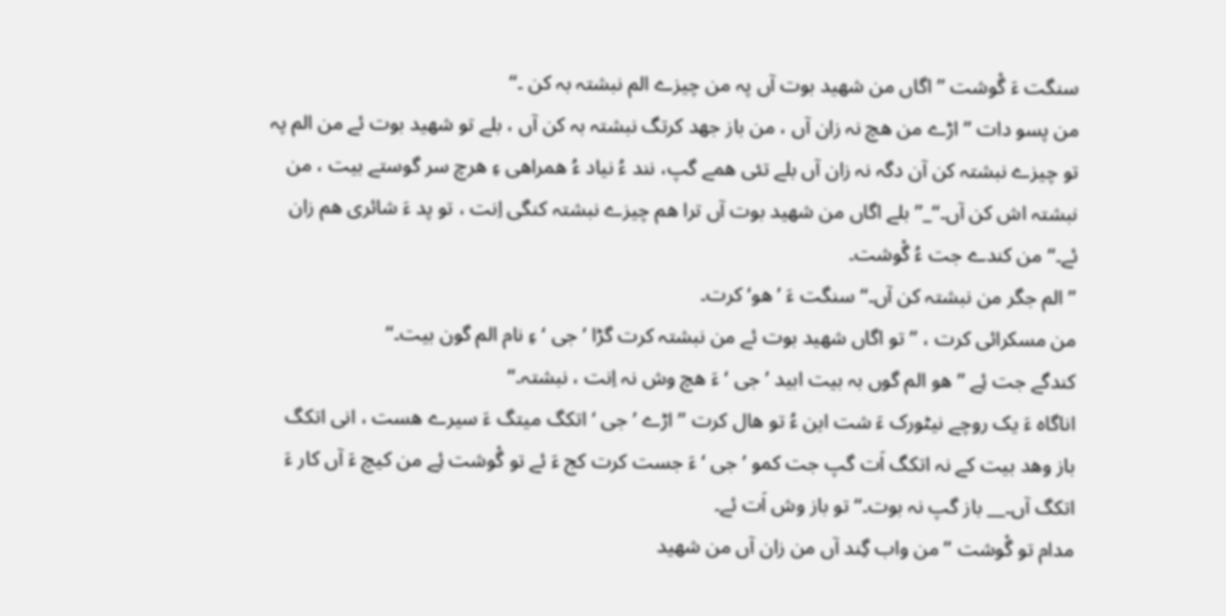سنگت ءَ گْوشت ’’ اگاں من شھید بوت آں پہ من چیزے الم نبشتہ بہ کن ۔‘‘
من پسو دات ’’ اڑے من ھچ نہ زان آں ، من باز جھد کرتگ نبشتہ بہ کن آں ، بلے تو شھید بوت ئے من الم پہ تو چیزے نبشتہ کن آن دگہ نہ زان آں بلے تئی ھمے گپ، نند ءُ نیاد ءُ ھمراھی ءِ ھرچ سر گوستے بیت ، من نبشتہ اش کن آں۔‘‘_’’ بلے اگاں من شھید بوت آں ترا ھم چیزے نبشتہ کنگی اِنت ، تو پد ءَ شائری ھم زان ئے۔‘‘من کندے جت ءُ گْوشت۔
’’ الم جگر من نبشتہ کن آں۔‘‘ سنگت ءَ ’ھو‘ کرت۔
من مسکرائی کرت ، ’’ تو اگاں شھید بوت ئے من نبشتہ کرت گڑا ’ جی ‘ ءِ نام الم گون بیت۔‘‘
کندگے جت ئِے ’’ ھو الم گوں بہ بیت ابید ’جی ‘ ءَ ھچ وش نہ اِنت ، نبشتہ۔‘‘
اناگاہ ءَ یک روچے نیٹورک ءَ شت این ءُ تو ھال کرت ’’ اڑے ’جی ‘ اتکگ میتگ ءَ سیرے ھست ، انی اتکگ باز وھد بیت کے نہ اتکگ اَت گپ جت کمو ’جی ‘ ءَ جست کرت کج ءَ ئے تو گْوشت ئِے من کیچ ءَ آں کار ءَ اتکگ آں۔__ باز گپ نہ بوت۔‘‘ تو باز وش اَت ئے۔
مدام تو گْوشت ’’ من واب گِند آں من زان آں من شھید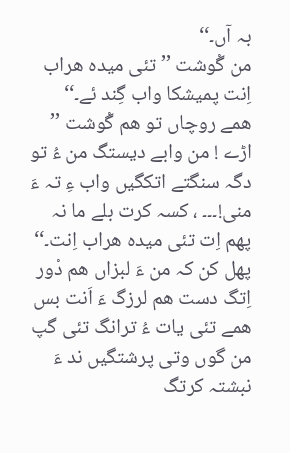بہ آں۔‘‘
من گْوشت ’’ تئی میدہ ھراب اِنت پمیشکا واب گِند ئے۔‘‘
ھمے روچاں تو ھم گْوشت ’’ اڑے ! من وابے دیستگ من ءُ تو دگہ سنگتے اتکگیں واب ءِ تہ ءَ منی!۔۔۔ ، کسہ کرت بلے ما نہ پھم اِت تئی میدہ ھراب اِنت۔‘‘
پھل کن کہ من ءَ لبزاں ھم دْور اِتگ دست ھم لرزگ ءَ اَنت بس ھمے تئی یات ءُ ترانگ تئی گپ من گوں وتی پرشتگیں ند ءَ نبشتہ کرتگ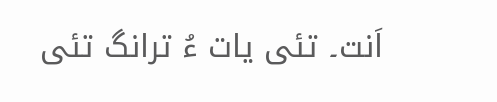اَنت۔ تئی یات ءُ ترانگ تئی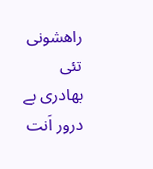راھشونی تئی بھادری بے درور اَنت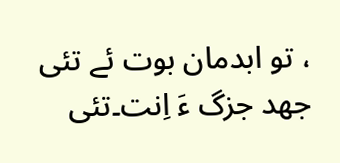، تو ابدمان بوت ئے تئی جھد جزگ ءَ اِنت۔تئی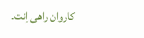کاروان راھی اِنت۔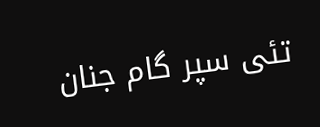تئی سپر گام جنان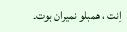اِنت ، ھمبلو نمیران بوت۔